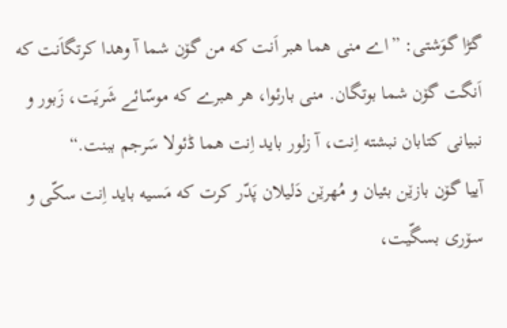گڑا گوَشتی: ”اے منی هما هبر اَنت که من گۆن شما آ وهدا کرتگاَنت که اَنگت گۆن شما بوتگان. منی بارئوا، هر هبرے که موسّائے شَریَت، زَبور و نبیانی کتابان نبشته اِنت، آ زلور باید اِنت هما ڈئولا سَرجم ببنت.“
آییا گۆن بازێن بئیان و مُهرێن دَلیلان پَدّر کرت که مَسیه باید اِنت سکّی و سۆری بسگّیت،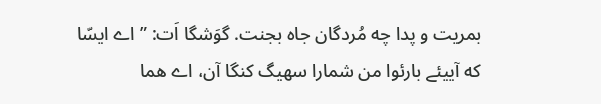بمریت و پدا چه مُردگان جاه بجنت. گوَشگا اَت: ”اے ایسّا که آییئے بارئوا من شمارا سهیگ کنگا آن، اے هما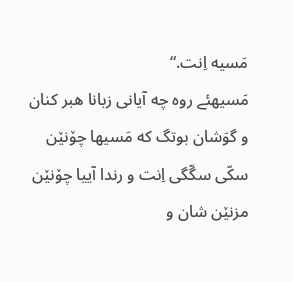مَسیه اِنت.“
مَسیهئے روه چه آیانی زبانا هبر کنان و گوَشان بوتگ که مَسیها چۆنێن سکّی سگّگی اِنت و رندا آییا چۆنێن مزنێن شان و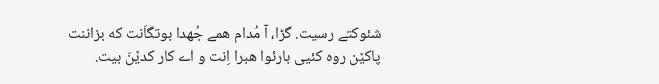شئوکتے رسیت. گڑا، آ مُدام همے جُهدا بوتگاَنت که بزاننت پاکێن روه کئیی بارئوا هبرا اِنت و اے کار کدێنَ بیت.